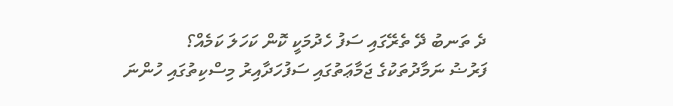ދެ ތަނބު ދޭ ތެރޭގައި ސަފު ހެދުމަކީ ކޮން ކަހަލަ ކަމެއް؟
ފަރުޟު ނަމާދުތަކުގެ ޖަމާޢަތުގައި ސަފުހަދާއިރު މިސްކިތުގައި ހުންނަ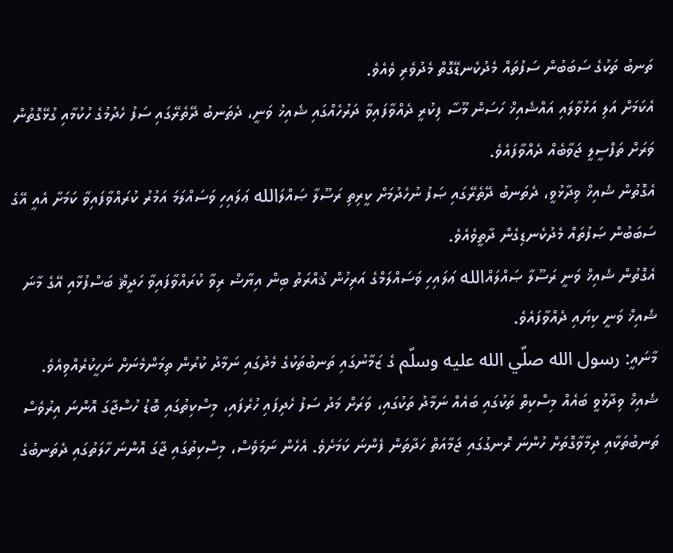ތަނބު ތަކުގެ ސަބަބުން ސަފުތައް މެދުކެނޑޭގޮތް މެދުވެރި ވެއެވެ.
އެކަމަށް އަލި އަޅުވާލައި އައްޝެއިޚް ހަސަން މޫސާ ފިކުރީ ދެއްވާފައިވާ ދަރުހެއްގައި ޝެއިޚު ވަނީ، ދެތަނބު ދޭތެރޭގައި ސަފު ހެދުމުގެ ހުކުމާއި ގުޅޭގޮތުން ވަރަށް ތަފްސީލީ ޖަވާބެއް ދެއްވާފައެވެ.
އެގޮތުން ޝެއިޚް ވިދާޅުވީ، ދެތަނބު ދޭތެރޭގައި ޞަފު ނުހެދުމަށް ކީރިތި ރަސޫލާ ޞައްލަالله ޢަލައިހި ވަސައްލަމަ އަމުރު ކުރައްވާފައިވާ ކަމަށާ އެއީ އޭގެ ސަބަބުން ޞަފުތައް މެދުކެނޑިގެން ދާތީވެއެވެ.
އެގޮތުން ޝެއިޚް ވަނީ ރަސޫލާ ޞައްލައްالله ޢަލައިހި ވަސައްލަމްގެ އަރިހުން ޤުއްރަތު ބިން އިޔާޟް ރިވާ ކުރައްވާފައިވާ ހަދީޘް ބަސްފުޅާއި އޭގެ މާނަ ޝެއިޚް ވަނީ ކިޔައި ދެއްވާފައެވެ.
މާނައީ: رسول الله صلّي الله عليه وسلّم ގެ ޒަމާނުގައި ތަނބުތަކުގެ މެދުގައި ނަމާދު ކުރުން ތިމަންމެނަށް ނަހީކުރެއްވިއެވެ.
ޝެއިޚް ވިދާޅުވީ ބައެއް މިސްކިތް ތަކުގައި ބައެއް ނަމާދު ތަކުގައި، ވަރަށް މަދު ސަފު ހެދިފައި ހުރެފައި، މިސްކިތުގައި ބޮޑު ހުސްޖާގަ އޮންނަ އިރުވެސް ތަނބުތަކާއި ދިމާވާގޮތަށް ހުންނަ ރޮނގުގައި ޖަމާއަތް ހަދާތަން ފެންނަ ކަމަށެވެ. އެހެން ނަމަވެސް، މިސްކިތުގައި ޖާގަ އޮންނަ ހާލަތުގައި ދެތަނބުގެ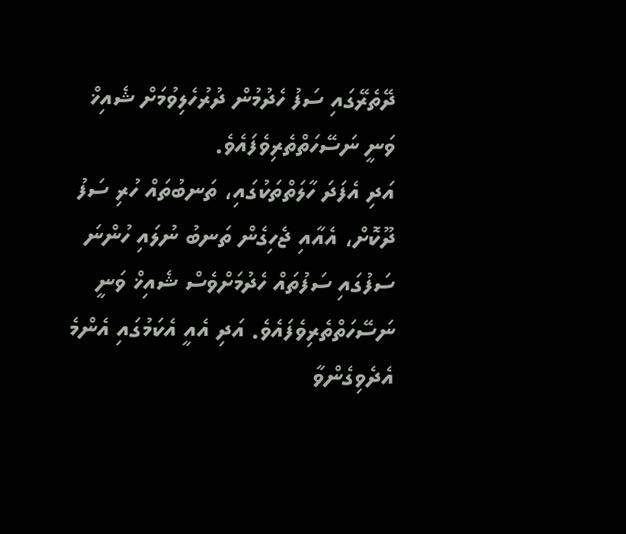ދޭތެރޭގައި ސަފު ހެދުމުން ދުރުހެލިވުމަށް ޝެއިޚް ވަނީ ނަސޭހަތްތެރިވެފައެވެ.
އަދި އެފަދަ ހާލަތްތަކުގައި، ތަނބުތައް ހުރި ސަފު ދޫކޮށް، އެއާއި ޖެހިގެން ތަނބު ނުލައި ހުންނަ ސަފުގައި ސަފުތައް ހެދުމަށްވެސް ޝެއިޚް ވަނީ ނަސޭހަތްތެރިވެފައެވެ. އަދި އެއީ އެކަމުގައި އެންމެ އެދެވިގެންވާ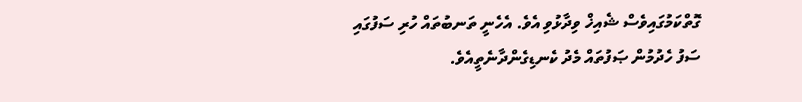ގޮތްކަމުގައިވެސް ޝެއިޚް ވިދާޅުވި އެވެ. އެހެނީ ތަނބުތައް ހުރި ސަފުގައި ސަފު ހެދުމުން ޞަފުތައް މެދު ކެނޑިގެންދާނެތީއެވެ.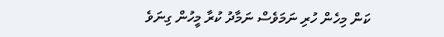ކަން މިހެން ހުރި ނަމަވެސް ނަމާދު ކުރާ މީހުން ގިނަވެ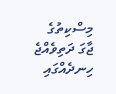މިސްކިތުގެ ޖާގަ ދަތިވެއްޖެ ހިނދެއްގައި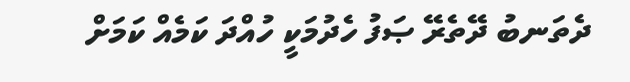ދެތަނބު ދޭތެރޭ ޞަފު ހެދުމަކީ ހުއްދަ ކަމެއް ކަމަށް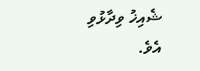ޝެއިޚު ވިދާޅުވި އެވެ.